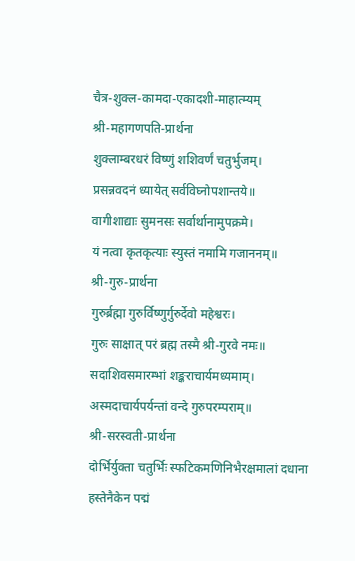चैत्र-शुक्ल-कामदा-एकादशी-माहात्म्यम्
श्री-महागणपति-प्रार्थना
शुक्लाम्बरधरं विष्णुं शशिवर्णं चतुर्भुजम्।
प्रसन्नवदनं ध्यायेत् सर्वविघ्नोपशान्तये॥
वागीशाद्याः सुमनसः सर्वार्थानामुपक्रमे।
यं नत्वा कृतकृत्याः स्युस्तं नमामि गजाननम्॥
श्री-गुरु-प्रार्थना
गुरुर्ब्रह्मा गुरुर्विष्णुर्गुरुर्देवो महेश्वरः।
गुरुः साक्षात् परं ब्रह्म तस्मै श्री-गुरवे नमः॥
सदाशिवसमारम्भां शङ्कराचार्यमध्यमाम्।
अस्मदाचार्यपर्यन्तां वन्दे गुरुपरम्पराम्॥
श्री-सरस्वती-प्रार्थना
दोर्भिर्युक्ता चतुर्भिः स्फटिकमणिनिभैरक्षमालां दधाना
हस्तेनैकेन पद्मं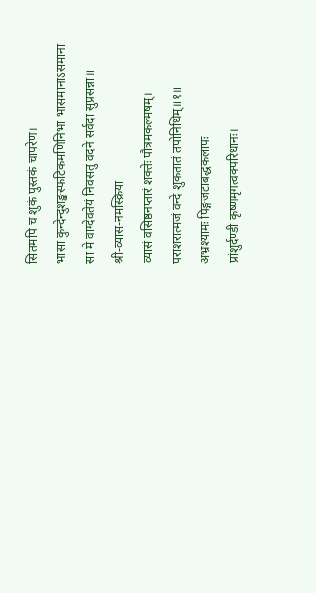सितमपि च शुकं पुस्तकं चापरेण।
भासा कुन्देन्दुशङ्खस्फटिकमणिनिभा भासमानाऽसमाना
सा मे वाग्देवतेयं निवसतु वदने सर्वदा सुप्रसन्ना॥
श्री-व्यास-नमस्क्रिया
व्यासं वसिष्ठनप्तारं शक्तेः पौत्रमकल्मषम्।
पराशरात्मजं वन्दे शुकतातं तपोनिधिम्॥१॥
अभ्रश्यामः पिङ्गजटाबद्धकलापः
प्रांशुर्दण्डी कृष्णमृगत्वक्परिधानः।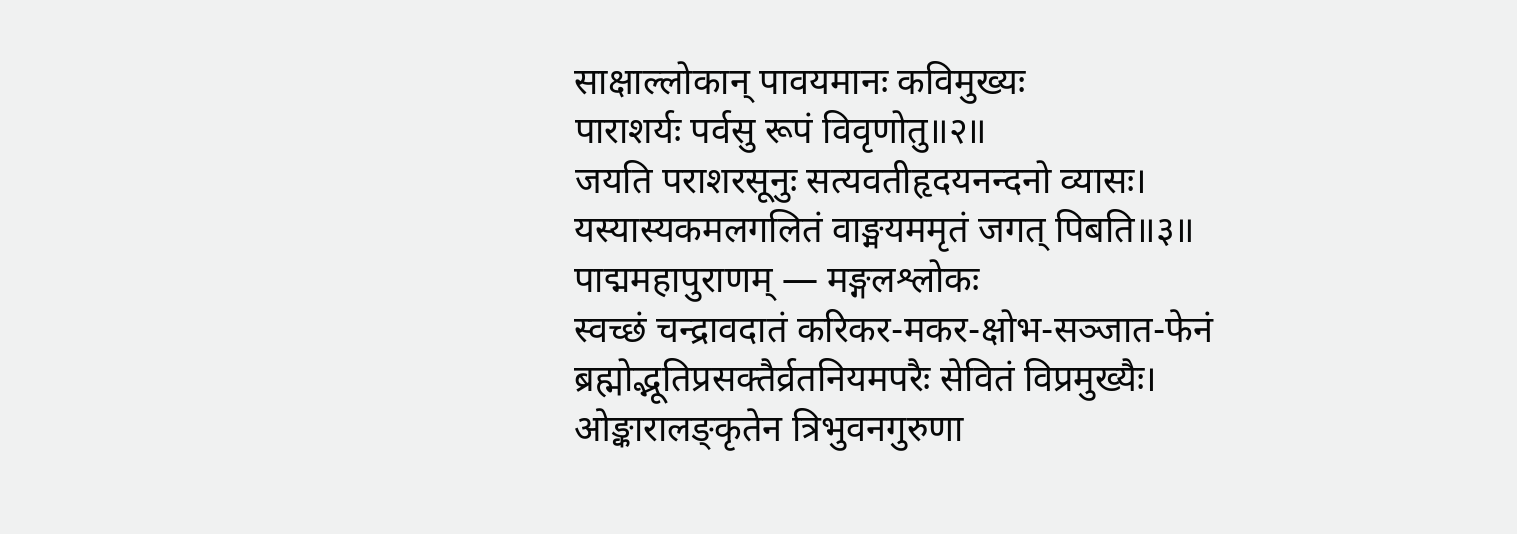साक्षाल्लोकान् पावयमानः कविमुख्यः
पाराशर्यः पर्वसु रूपं विवृणोतु॥२॥
जयति पराशरसूनुः सत्यवतीहृदयनन्दनो व्यासः।
यस्यास्यकमलगलितं वाङ्मयममृतं जगत् पिबति॥३॥
पाद्ममहापुराणम् — मङ्गलश्लोकः
स्वच्छं चन्द्रावदातं करिकर-मकर-क्षोभ-सञ्जात-फेनं
ब्रह्मोद्भूतिप्रसक्तैर्व्रतनियमपरैः सेवितं विप्रमुख्यैः।
ओङ्कारालङ्कृतेन त्रिभुवनगुरुणा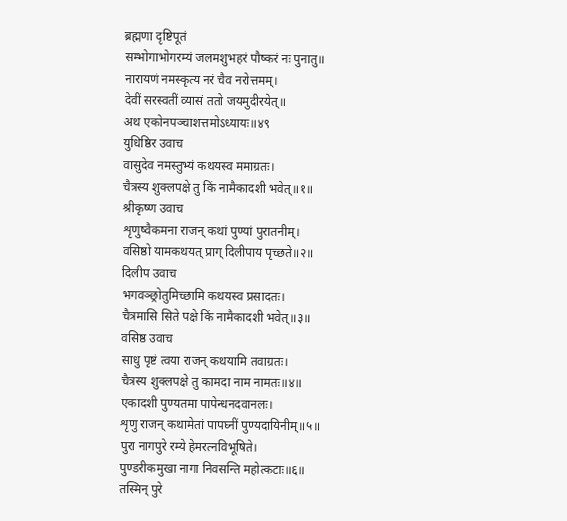ब्रह्मणा दृष्टिपूतं
सम्भोगाभोगरम्यं जलमशुभहरं पौष्करं नः पुनातु॥
नारायणं नमस्कृत्य नरं चैव नरोत्तमम्।
देवीं सरस्वतीं व्यासं ततो जयमुदीरयेत्॥
अथ एकोनपञ्चाशत्तमोऽध्यायः॥४९
युधिष्ठिर उवाच
वासुदेव नमस्तुभ्यं कथयस्व ममाग्रतः।
चैत्रस्य शुक्लपक्षे तु किं नामैकादशी भवेत्॥१॥
श्रीकृष्ण उवाच
शृणुष्वैकमना राजन् कथां पुण्यां पुरातनीम्।
वसिष्ठो यामकथयत् प्राग् दिलीपाय पृच्छते॥२॥
दिलीप उवाच
भगवञ्छ्रोतुमिच्छामि कथयस्व प्रसादतः।
चैत्रमासि सिते पक्षे किं नामैकादशी भवेत्॥३॥
वसिष्ठ उवाच
साधु पृष्टं त्वया राजन् कथयामि तवाग्रतः।
चैत्रस्य शुक्लपक्षे तु कामदा नाम नामतः॥४॥
एकादशी पुण्यतमा पापेन्धनदवानलः।
शृणु राजन् कथामेतां पापघ्नीं पुण्यदायिनीम्॥५॥
पुरा नागपुरे रम्ये हेमरत्नविभूषिते।
पुण्डरीकमुखा नागा निवसन्ति महोत्कटाः॥६॥
तस्मिन् पुरे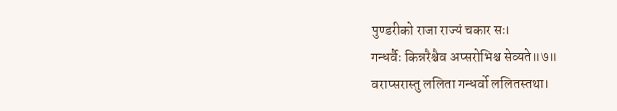पुण्डरीको राजा राज्यं चकार सः।
गन्धर्वैः किन्नरैश्चैव अप्सरोभिश्च सेव्यते॥७॥
वराप्सरास्तु ललिता गन्धर्वो ललितस्तथा।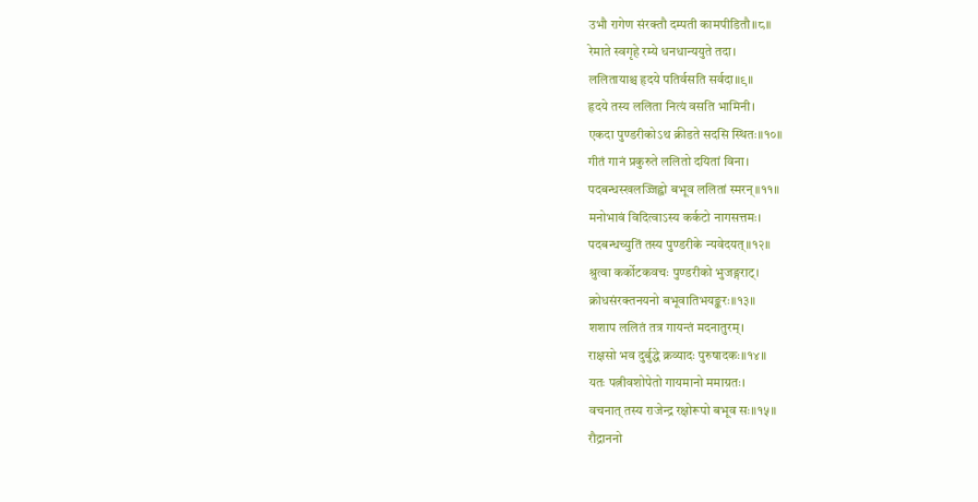उभौ रागेण संरक्तौ दम्पती कामपीडितौ॥८॥
रेमाते स्वगृहे रम्ये धनधान्ययुते तदा।
ललितायाश्च हृदये पतिर्वसति सर्वदा॥९॥
हृदये तस्य ललिता नित्यं वसति भामिनी।
एकदा पुण्डरीकोऽथ क्रीडते सदसि स्थितः॥१०॥
गीतं गानं प्रकुरुते ललितो दयितां विना।
पदबन्धस्खलज्जिह्वो बभूव ललितां स्मरन्॥११॥
मनोभावं विदित्वाऽस्य कर्कटो नागसत्तमः।
पदबन्धच्युतिं तस्य पुण्डरीके न्यवेदयत्॥१२॥
श्रुत्वा कर्कोटकवचः पुण्डरीको भुजङ्गराट्।
क्रोधसंरक्तनयनो बभूवातिभयङ्करः॥१३॥
शशाप ललितं तत्र गायन्तं मदनातुरम्।
राक्षसो भव दुर्बुद्धे क्रव्यादः पुरुषादकः॥१४॥
यतः पत्नीवशोपेतो गायमानो ममाग्रतः।
वचनात् तस्य राजेन्द्र रक्षोरूपो बभूव सः॥१५॥
रौद्राननो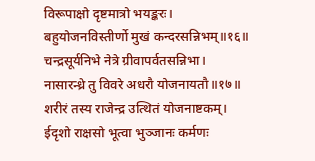विरूपाक्षो दृष्टमात्रो भयङ्करः।
बहुयोजनविस्तीर्णो मुखं कन्दरसन्निभम्॥१६॥
चन्द्रसूर्यनिभे नेत्रे ग्रीवापर्वतसन्निभा।
नासारन्ध्रे तु विवरे अधरौ योजनायतौ॥१७॥
शरीरं तस्य राजेन्द्र उत्थितं योजनाष्टकम्।
ईदृशो राक्षसो भूत्वा भुञ्जानः कर्मणः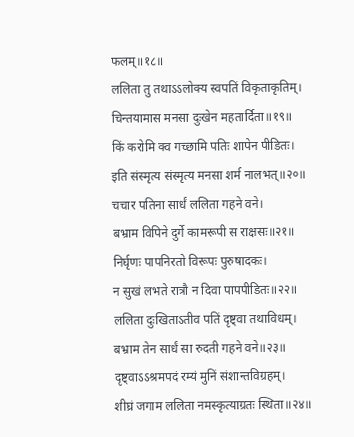फलम्॥१८॥
ललिता तु तथाऽऽलोक्य स्वपतिं विकृताकृतिम्।
चिन्तयामास मनसा दुःखेन महतार्दिता॥१९॥
किं करोमि क्व गच्छामि पतिः शापेन पीडितः।
इति संस्मृत्य संस्मृत्य मनसा शर्म नालभत्॥२०॥
चचार पतिना सार्धं ललिता गहने वने।
बभ्राम विपिने दुर्गे कामरूपी स राक्षसः॥२१॥
निर्घृणः पापनिरतो विरूपः पुरुषादकः।
न सुखं लभते रात्रौ न दिवा पापपीडितः॥२२॥
ललिता दुःखिताऽतीव पतिं दृष्ट्वा तथाविधम्।
बभ्राम तेन सार्धं सा रुदती गहने वने॥२३॥
दृष्ट्वाऽऽश्रमपदं रम्यं मुनिं संशान्तविग्रहम्।
शीघ्रं जगाम ललिता नमस्कृत्याग्रतः स्थिता॥२४॥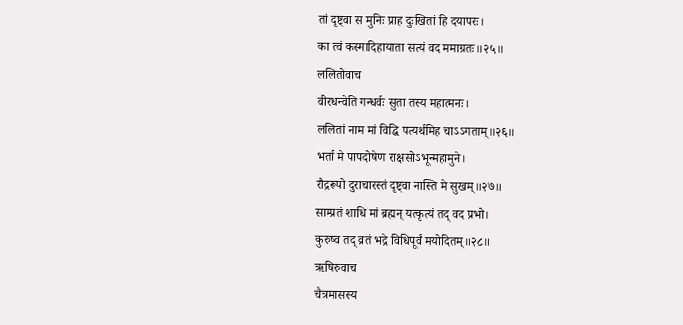तां दृष्ट्वा स मुनिः प्राह दुःखितां हि दयापरः।
का त्वं कस्मादिहायाता सत्यं वद ममाग्रतः॥२५॥
ललितोवाच
वीरधन्वेति गन्धर्वः सुता तस्य महात्मनः।
ललितां नाम मां विद्धि पत्यर्थमिह चाऽऽगताम्॥२६॥
भर्ता मे पापदोषेण राक्षसोऽभून्महामुने।
रौद्ररूपो दुराचारस्तं दृष्ट्वा नास्ति मे सुखम्॥२७॥
साम्प्रतं शाधि मां ब्रह्मन् यत्कृत्यं तद् वद प्रभो।
कुरुष्व तद् व्रतं भद्रे विधिपूर्वं मयोदितम्॥२८॥
ऋषिरुवाच
चैत्रमासस्य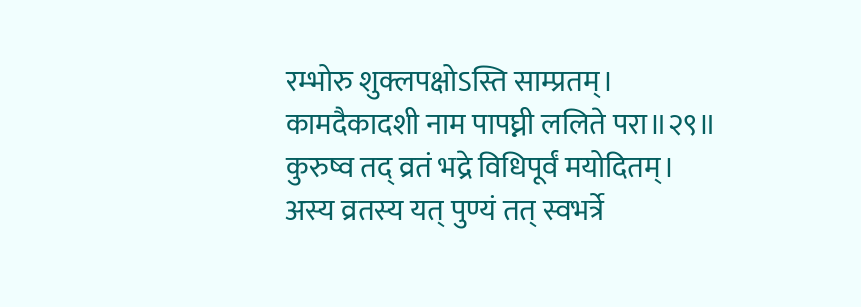रम्भोरु शुक्लपक्षोऽस्ति साम्प्रतम्।
कामदैकादशी नाम पापघ्नी ललिते परा॥२९॥
कुरुष्व तद् व्रतं भद्रे विधिपूर्वं मयोदितम्।
अस्य व्रतस्य यत् पुण्यं तत् स्वभर्त्रे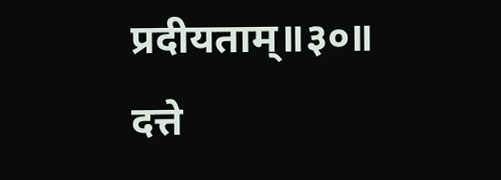प्रदीयताम्॥३०॥
दत्ते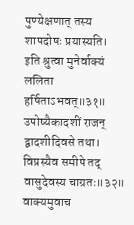पुण्येक्षणात् तस्य शापदोषः प्रयास्यति।
इति श्रुत्वा मुनेर्वाक्यं ललिता हर्षिताऽभवत्॥३१॥
उपोष्यैकादशीं राजन् द्वादशीदिवसे तथा।
विप्रस्यैव समीपे तद् वासुदेवस्य चाग्रतः॥३२॥
वाक्यमुवाच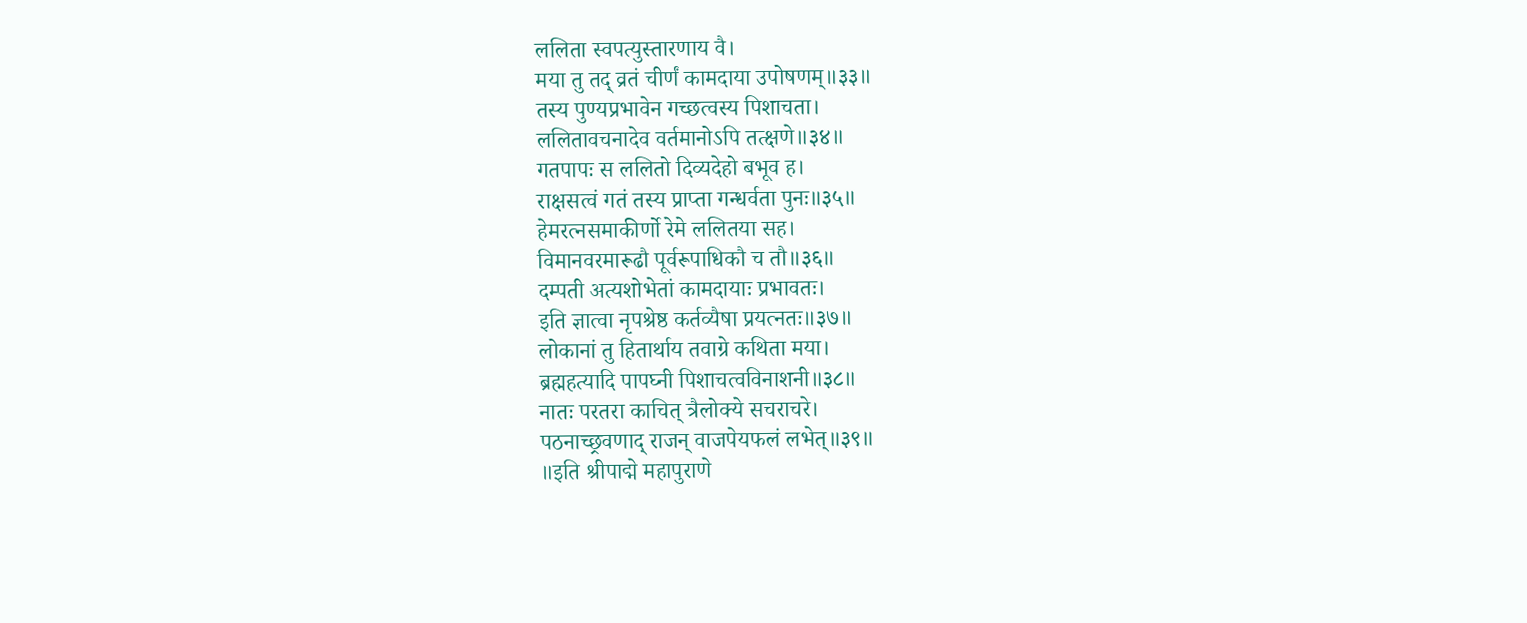ललिता स्वपत्युस्तारणाय वै।
मया तु तद् व्रतं चीर्णं कामदाया उपोषणम्॥३३॥
तस्य पुण्यप्रभावेन गच्छत्वस्य पिशाचता।
ललितावचनादेव वर्तमानोऽपि तत्क्षणे॥३४॥
गतपापः स ललितो दिव्यदेहो बभूव ह।
राक्षसत्वं गतं तस्य प्राप्ता गन्धर्वता पुनः॥३५॥
हेमरत्नसमाकीर्णो रेमे ललितया सह।
विमानवरमारूढौ पूर्वरूपाधिकौ च तौ॥३६॥
दम्पती अत्यशोभेतां कामदायाः प्रभावतः।
इति ज्ञात्वा नृपश्रेष्ठ कर्तव्यैषा प्रयत्नतः॥३७॥
लोकानां तु हितार्थाय तवाग्रे कथिता मया।
ब्रह्महत्यादि पापघ्नी पिशाचत्वविनाशनी॥३८॥
नातः परतरा काचित् त्रैलोक्ये सचराचरे।
पठनाच्छ्रवणाद् राजन् वाजपेयफलं लभेत्॥३९॥
॥इति श्रीपाद्मे महापुराणे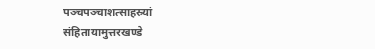पञ्चपञ्चाशत्साहस्र्यां संहितायामुत्तरखण्डे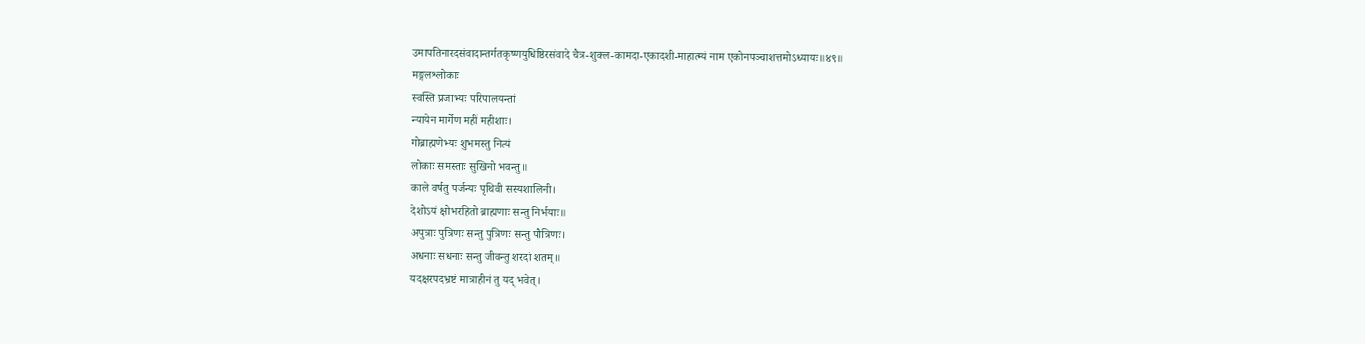उमापतिनारदसंवादान्तर्गतकृष्णयुधिष्ठिरसंवादे चैत्र-शुक्ल-कामदा-एकादशी-माहात्म्यं नाम एकोनपञ्चाशत्तमोऽध्यायः॥४९॥
मङ्गलश्लोकाः
स्वस्ति प्रजाभ्यः परिपालयन्तां
न्यायेन मार्गेण महीं महीशाः।
गोब्राह्मणेभ्यः शुभमस्तु नित्यं
लोकाः समस्ताः सुखिनो भवन्तु॥
काले वर्षतु पर्जन्यः पृथिवी सस्यशालिनी।
देशोऽयं क्षोभरहितो ब्राह्मणाः सन्तु निर्भयाः॥
अपुत्राः पुत्रिणः सन्तु पुत्रिणः सन्तु पौत्रिणः।
अधनाः सधनाः सन्तु जीवन्तु शरदां शतम्॥
यदक्षरपदभ्रष्टं मात्राहीनं तु यद् भवेत्।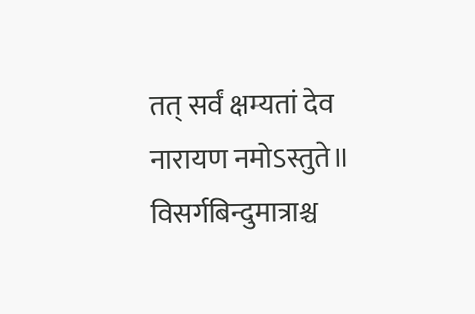तत् सर्वं क्षम्यतां देव नारायण नमोऽस्तुते॥
विसर्गबिन्दुमात्राश्च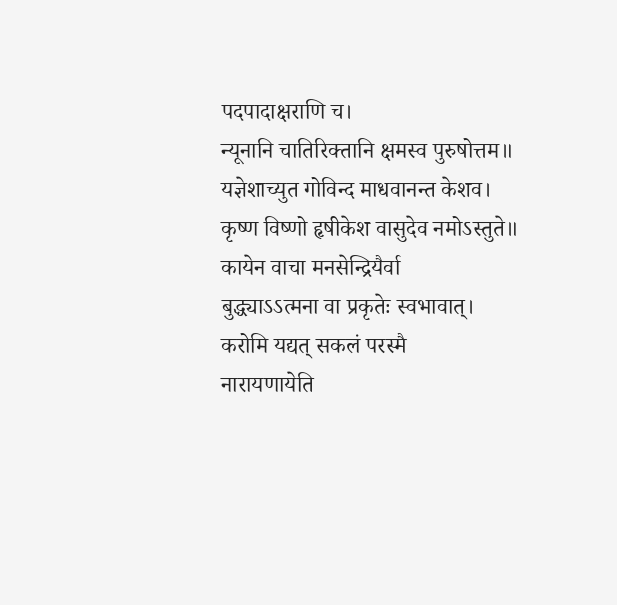पदपादाक्षराणि च।
न्यूनानि चातिरिक्तानि क्षमस्व पुरुषोत्तम॥
यज्ञेशाच्युत गोविन्द माधवानन्त केशव।
कृष्ण विष्णो हृषीकेश वासुदेव नमोऽस्तुते॥
कायेन वाचा मनसेन्द्रियैर्वा
बुद्ध्याऽऽत्मना वा प्रकृतेः स्वभावात्।
करोमि यद्यत् सकलं परस्मै
नारायणायेति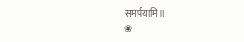समर्पयामि॥
❀